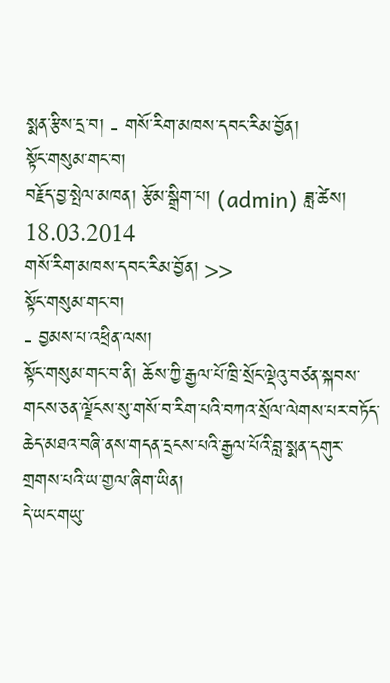སྨན་རྩིས་དྲ་བ། - གསོ་རིག་མཁས་དབང་རིམ་བྱོན།
སྟོང་གསུམ་གང་བ།
བརྗོད་བྱ་སྤེལ་མཁན། རྩོམ་སྒྲིག་པ། (admin) ཟླ་ཚེས། 18.03.2014
གསོ་རིག་མཁས་དབང་རིམ་བྱོན། >>
སྟོང་གསུམ་གང་བ།
- བྱམས་པ་འཕྲིན་ལས།
སྟོང་གསུམ་གང་བ་ནི། ཆོས་ཀྱི་རྒྱལ་པོ་ཁྲི་སྲོང་ལྡེའུ་བཙན་སྐབས་གངས་ཅན་ལྗོངས་སུ་གསོ་བ་རིག་པའི་བཀའ་སྲོལ་ལེགས་པར་བཏོད་ཆེད་མཐའ་བཞི་ནས་གདན་དྲངས་པའི་རྒྱལ་པོའི་བླ་སྨན་དགུར་གྲགས་པའི་ཡ་གྱལ་ཞིག་ཡིན།
དེ་ཡང་གཡུ་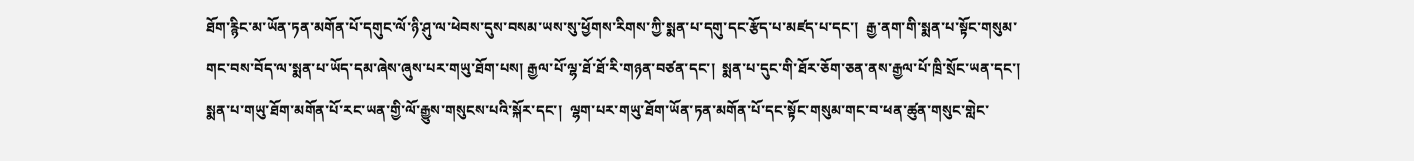ཐོག་རྙིང་མ་ཡོན་ཏན་མགོན་པོ་དགུང་ལོ་ཉི་ཤུ་ལ་ཕེབས་དུས་བསམ་ཡས་སུ་ཕྱོགས་རིགས་ཀྱི་སྨན་པ་དགུ་དང་རྩོད་པ་མཛད་པ་དང་།  རྒྱ་ནག་གི་སྨན་པ་སྟོང་གསུམ་གང་བས་བོད་ལ་སྨན་པ་ཡོད་དམ་ཞེས་ཞུས་པར་གཡུ་ཐོག་པས། རྒྱལ་པོ་ལྷ་ཐོ་ཐོ་རི་གཉན་བཙན་དང་།  སྨན་པ་དུང་གི་ཐོར་ཅོག་ཅན་ནས་རྒྱལ་པོ་ཁྲི་སྲོང་ཡན་དང་།  སྨན་པ་གཡུ་ཐོག་མགོན་པོ་རང་ཡན་གྱི་ལོ་རྒྱུས་གསུངས་པའི་སྐོར་དང་།  ལྷག་པར་གཡུ་ཐོག་ཡོན་ཏན་མགོན་པོ་དང་སྟོང་གསུམ་གང་བ་ཕན་ཚུན་གསུང་གླེང་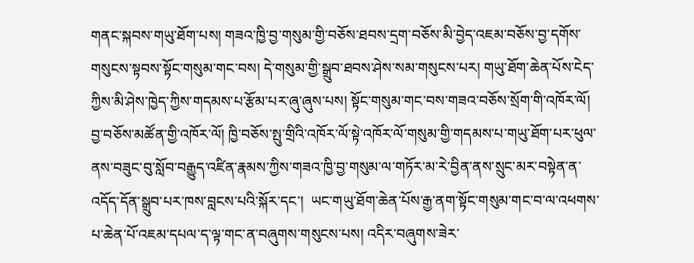གནང་སྐབས་གཡུ་ཐོག་པས། གཟའ་ཁྱི་བྱ་གསུམ་གྱི་བཅོས་ཐབས་དྲག་བཅོས་མི་བྱེད་འཇམ་བཅོས་བྱ་དགོས་གསུངས་སྟབས་སྟོང་གསུམ་གང་བས། དེ་གསུམ་གྱི་སྒྲུབ་ཐབས་ཤེས་སམ་གསུངས་པར། གཡུ་ཐོག་ཆེན་པོས་ངེད་ཀྱིས་མི་ཤེས་ཁྱེད་ཀྱིས་གདམས་པ་རྩོམ་པར་ཞུ་ཞུས་པས། སྟོང་གསུམ་གང་བས་གཟའ་བཅོས་སྲོག་གི་འཁོར་ལོ། བྱ་བཅོས་མཚོན་གྱི་འཁོར་ལོ། ཁྱི་བཅོས་སྤུ་གྲིའི་འཁོར་ལོ་སྟེ་འཁོར་ལོ་གསུམ་གྱི་གདམས་པ་གཡུ་ཐོག་པར་ཕུལ་ནས་བཟུང་བུ་སློབ་བརྒྱུད་འཛིན་རྣམས་ཀྱིས་གཟའ་ཁྱི་བྱ་གསུམ་ལ་གཏོར་མ་རེ་བྱིན་ནས་སྲུང་མར་བསྟེན་ན་འདོད་དོན་སྒྲུབ་པར་ཁས་བླངས་པའི་སྐོར་དང་།  ཡང་གཡུ་ཐོག་ཆེན་པོས་རྒྱ་ནག་སྟོང་གསུམ་གང་བ་ལ་འཕགས་པ་ཆེན་པོ་འཇམ་དཔལ་ད་ལྟ་གང་ན་བཞུགས་གསུངས་པས། འདིར་བཞུགས་ཟེར་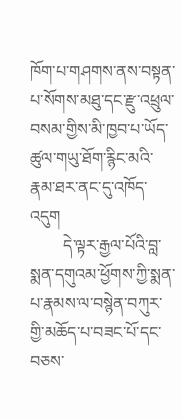ཁོག་པ་གཤགས་ནས་བསྟན་པ་སོགས་མཐུ་དང་རྫུ་འཕྲུལ་བསམ་གྱིས་མི་ཁྱབ་པ་ཡོད་ཚུལ་གཡུ་ཐོག་རྙིང་མའི་རྣམ་ཐར་ནང་དུ་འཁོད་འདུག
        དེ་ལྟར་རྒྱལ་པོའི་བླ་སྨན་དགུའམ་ཕྱོགས་ཀྱི་སྨན་པ་རྣམས་ལ་བསྙེན་བཀུར་གྱི་མཆོད་པ་བཟང་པོ་དང་བཅས་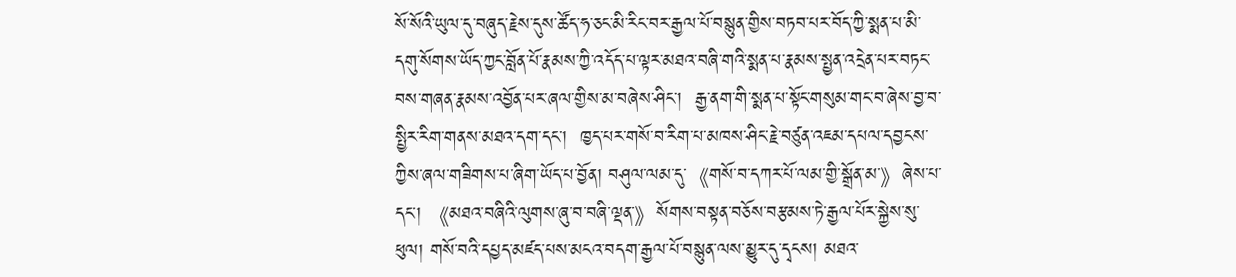སོ་སོའི་ཡུལ་དུ་བཞུད་རྗེས་དུས་ཚོད་ཧ་ཅང་མི་རིང་བར་རྒྱལ་པོ་བསྙུན་གྱིས་བཏབ་པར་བོད་ཀྱི་སྨན་པ་མི་དགུ་སོགས་ཡོད་ཀྱང་བློན་པོ་རྣམས་ཀྱི་འདོད་པ་ལྟར་མཐའ་བཞི་གའི་སྨན་པ་རྣམས་སྤྱན་འདྲེན་པར་བཏང་བས་གཞན་རྣམས་འབྱོན་པར་ཞལ་གྱིས་མ་བཞེས་ཤིང་།  རྒྱ་ནག་གི་སྨན་པ་སྟོང་གསུམ་གང་བ་ཞེས་བྱ་བ་སྤྱིར་རིག་གནས་མཐའ་དག་དང་།  ཁྱད་པར་གསོ་བ་རིག་པ་མཁས་ཤིང་རྗེ་བཙུན་འཇམ་དཔལ་དབྱངས་ཀྱིས་ཞལ་གཟིགས་པ་ཞིག་ཡོད་པ་བྱོན། བཤུལ་ལམ་དུ་《གསོ་བ་དཀར་པོ་ལམ་གྱི་སྒྲོན་མ་》ཞེས་པ་དང་། 《མཐའ་བཞིའི་ལུགས་ཞུ་བ་བཞི་ལྡན་》སོགས་བསྟན་བཅོས་བརྩམས་ཏེ་རྒྱལ་པོར་སྐྱེས་སུ་ཕུལ། གསོ་བའི་དཔྱད་མཛད་པས་མངའ་བདག་རྒྱལ་པོ་བསྙུན་ལས་མྱུར་དུ་དྭངས། མཐའ་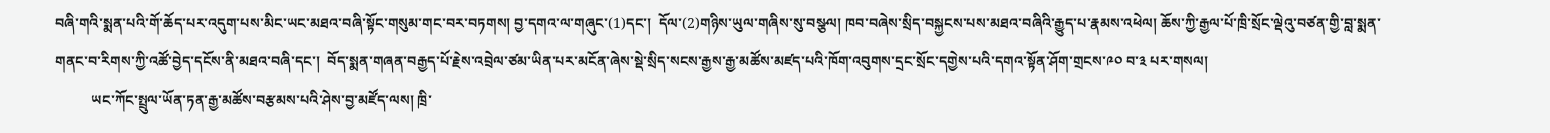བཞི་གའི་སྨན་པའི་གོ་ཆོད་པར་འདུག་པས་མིང་ཡང་མཐའ་བཞི་སྟོང་གསུམ་གང་བར་བཏགས། བྱ་དགའ་ལ་གཞུང་(1)དང་།  དོལ་(2)གཉིས་ཡུལ་གཞིས་སུ་བསྩལ། ཁབ་བཞེས་སྲིད་བསྐྱངས་པས་མཐའ་བཞིའི་རྒྱུད་པ་རྣམས་འཕེལ། ཆོས་ཀྱི་རྒྱལ་པོ་ཁྲི་སྲོང་ལྡེའུ་བཙན་གྱི་བླ་སྨན་གནང་བ་རིགས་ཀྱི་འཚོ་བྱེད་དངོས་ནི་མཐའ་བཞི་དང་།  བོད་སྨན་གཞན་བརྒྱད་པོ་རྗེས་འབྲེལ་ཙམ་ཡིན་པར་མངོན་ཞེས་སྡེ་སྲིད་སངས་རྒྱས་རྒྱ་མཚོས་མཛད་པའི་ཁོག་འབུགས་དྲང་སྲོང་དགྱེས་པའི་དགའ་སྟོན་ཤོག་གྲངས་༩༠ བ་༣ པར་གསལ།
          ཡང་ཀོང་སྤྲུལ་ཡོན་ཏན་རྒྱ་མཚོས་བརྩམས་པའི་ཤེས་བྱ་མཛོད་ལས། ཁྲི་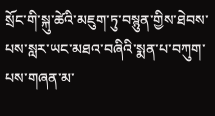སྲོང་གི་སྐུ་ཚེའི་མཇུག་ཏུ་བསྙུན་གྱིས་ཐེབས་པས་སླར་ཡང་མཐའ་བཞིའི་སྨན་པ་བཀུག་པས་གཞན་མ་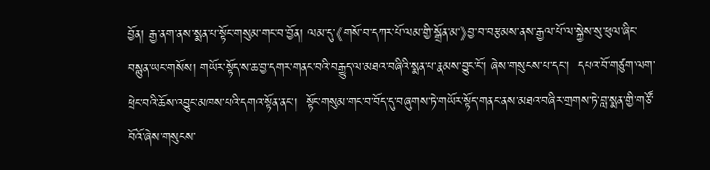བྱོན། རྒྱ་ནག་ནས་སྨན་པ་སྟོང་གསུམ་གང་བ་བྱོན། ལམ་དུ་《གསོ་བ་དཀར་པོ་ལམ་གྱི་སྒྲོན་མ་》བྱ་བ་བརྩམས་ནས་རྒྱལ་པོ་ལ་སྐྱེས་སུ་ཕུལ་ཞིང་བསྙུན་ཡང་གསོས། གཡོར་སྟོད་ས་ཆ་བྱ་དགར་གནང་བའི་བརྒྱུད་ལ་མཐའ་བཞིའི་སྨན་པ་རྣམས་བྱུང་ངོ་། ཞེས་གསུངས་པ་དང་།  དཔའ་བོ་གཙུག་ལག་ཕྲེང་བའི་ཆོས་འབྱུང་མཁས་པའི་དགའ་སྟོན་ནང་།  སྟོང་གསུམ་གང་བ་བོད་དུ་བཞུགས་ཏེ་གཡོར་སྟོད་གནང་ནས་མཐའ་བཞིར་གྲགས་ཏེ་བླ་སྨན་གྱི་གཙོ་བོའོ་ཞེས་གསུངས་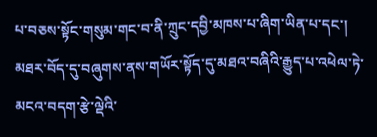པ་བཅས་སྟོང་གསུམ་གང་བ་ནི་ཀྲུང་དབྱི་མཁས་པ་ཞིག་ཡིན་པ་དང་།  མཐར་བོད་དུ་བཞུགས་ནས་གཡོར་སྟོད་དུ་མཐའ་བཞིའི་རྒྱུད་པ་འཕེལ་ཏེ་མངའ་བདག་རྩེ་ལྡེའི་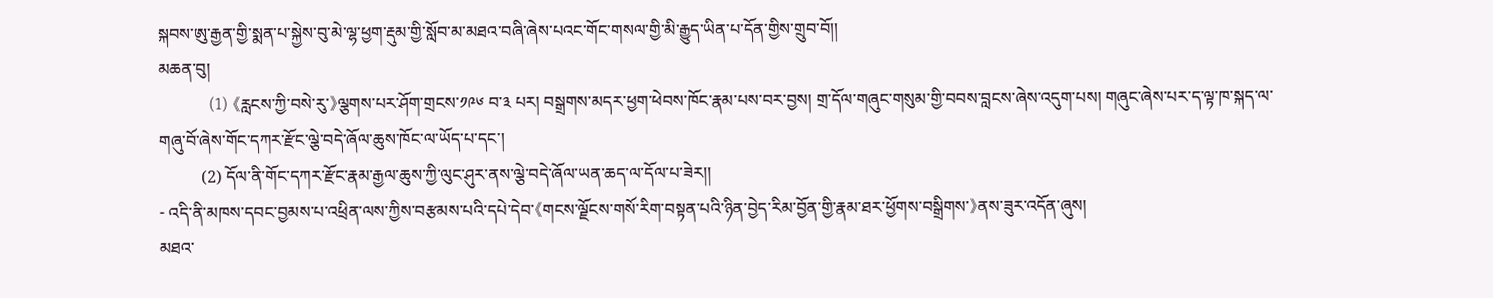སྐབས་ཨུ་རྒྱན་གྱི་སྨན་པ་སྐྱེས་བུ་མེ་ལྷ་ཕྱག་རྡུམ་གྱི་སློབ་མ་མཐའ་བཞི་ཞེས་པའང་གོང་གསལ་གྱི་མི་རྒྱུད་ཡིན་པ་དོན་གྱིས་གྲུབ་བོ།།
མཆན་བུ།
          (1) 《རླངས་ཀྱི་བསེ་རུ་》ལྕགས་པར་ཤོག་གྲངས་༡༩༦ བ་༣ པར། བསྒྲགས་མདར་ཕྱག་ཕེབས་ཁོང་རྣམ་པས་བར་བྱས། གྲ་དོལ་གཞུང་གསུམ་གྱི་བབས་བླངས་ཞེས་འདུག་པས། གཞུང་ཞེས་པར་ད་ལྟ་ཁ་སྐད་ལ་གཞུ་བོ་ཞེས་གོང་དཀར་རྫོང་ལྕེ་བདེ་ཞོལ་ཆུས་ཁོང་ལ་ཡོད་པ་དང་།
          (2) དོལ་ནི་གོང་དཀར་རྫོང་རྣམ་རྒྱལ་ཆུས་ཀྱི་ལུང་ཤུར་ནས་ལྕེ་བདེ་ཞོལ་ཡན་ཆད་ལ་དོལ་པ་ཟེར།།
- འདི་ནི་མཁས་དབང་བྱམས་པ་འཕྲིན་ལས་ཀྱིས་བརྩམས་པའི་དཔེ་དེབ་《གངས་ལྗོངས་གསོ་རིག་བསྟན་པའི་ཉིན་བྱེད་རིམ་བྱོན་གྱི་རྣམ་ཐར་ཕྱོགས་བསྒྲིགས་》ནས་ཟུར་འདོན་ཞུས།
མཐའ་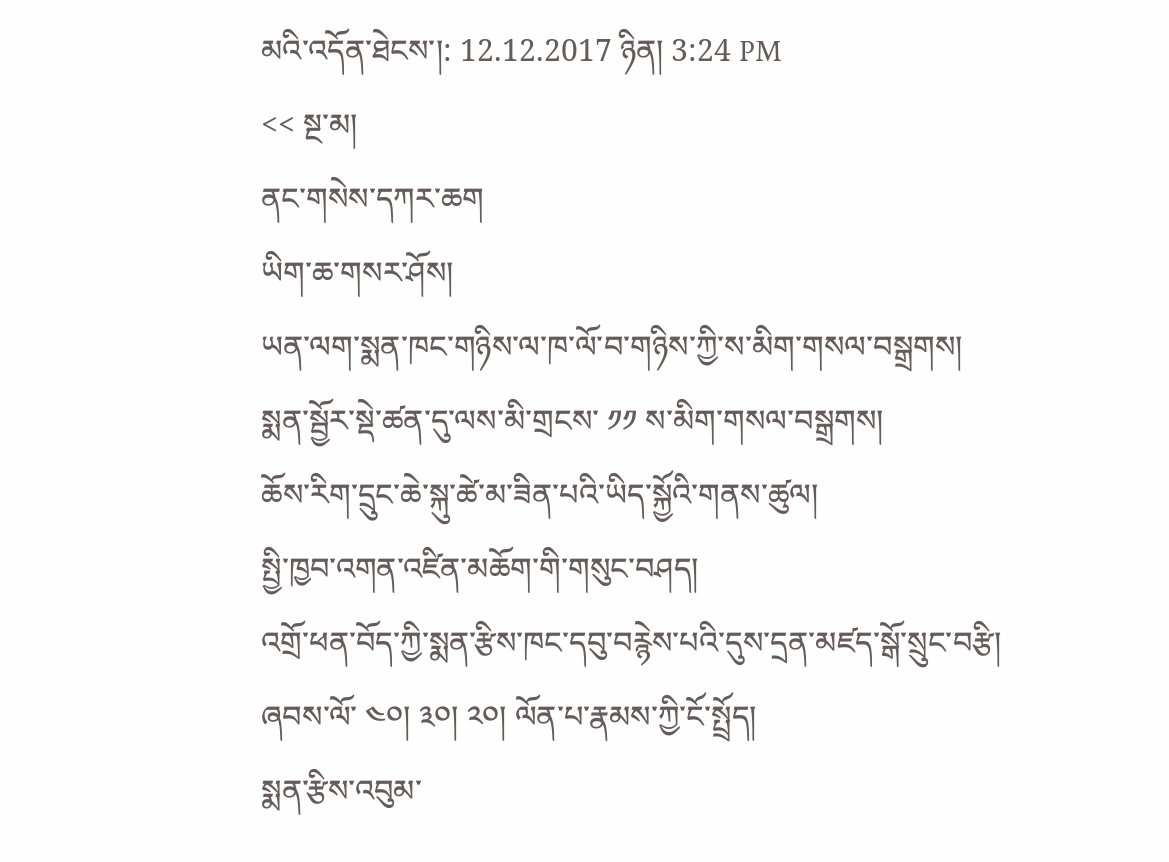མའི་འདོན་ཐེངས་།: 12.12.2017 ཉིན། 3:24 PM
<< སྔ་མ།
ནང་གསེས་དཀར་ཆག
ཡིག་ཆ་གསར་ཤོས།
ཡན་ལག་སྨན་ཁང་གཉིས་ལ་ཁ་ལོ་བ་གཉིས་ཀྱི་ས་མིག་གསལ་བསྒྲགས།
སྨན་སྦྱོར་སྡེ་ཚན་དུ་ལས་མི་གྲངས་ ༡༡ ས་མིག་གསལ་བསྒྲགས།
ཆོས་རིག་དྲུང་ཆེ་སྐུ་ཚེ་མ་ཟིན་པའི་ཡིད་སྐྱོའི་གནས་ཚུལ།
སྤྱི་ཁྱབ་འགན་འཛིན་མཆོག་གི་གསུང་བཤད།
འགྲོ་ཕན་བོད་ཀྱི་སྨན་རྩིས་ཁང་དབུ་བརྙེས་པའི་དུས་དྲན་མཛད་སྒོ་སྲུང་བརྩི།
ཞབས་ལོ་ ༤༠། ༣༠། ༢༠། ལོན་པ་རྣམས་ཀྱི་ངོ་སྤྲོད།
སྨན་རྩིས་འབུམ་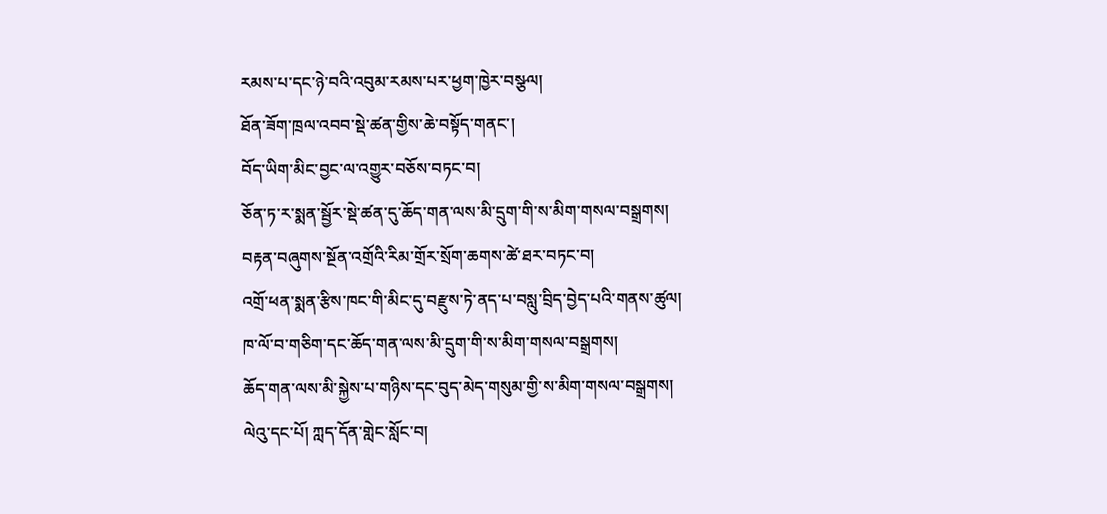རམས་པ་དང་ཉེ་བའི་འབུམ་རམས་པར་ཕྱག་ཁྱེར་བསྩལ།
ཐོན་ཟོག་ཁྲལ་འབབ་སྡེ་ཚན་གྱིས་ཆེ་བསྟོད་གནང་།
བོད་ཡིག་མིང་བྱང་ལ་འགྱུར་བཅོས་བཏང་བ།
ཅོན་ཏ་ར་སྨན་སྦྱོར་སྡེ་ཚན་དུ་ཆོད་གན་ལས་མི་དྲུག་གི་ས་མིག་གསལ་བསྒྲགས།
བརྟན་བཞུགས་སྔོན་འགྲོའི་རིམ་གྲོར་སྲོག་ཆགས་ཚེ་ཐར་བཏང་བ།
འགྲོ་ཕན་སྨན་རྩིས་ཁང་གི་མིང་དུ་བརྫུས་ཏེ་ནད་པ་བསླུ་བྲིད་བྱེད་པའི་གནས་ཚུལ།
ཁ་ལོ་བ་གཅིག་དང་ཆོད་གན་ལས་མི་དྲུག་གི་ས་མིག་གསལ་བསྒྲགས།
ཆོད་གན་ལས་མི་སྐྱེས་པ་གཉིས་དང་བུད་མེད་གསུམ་གྱི་ས་མིག་གསལ་བསྒྲགས།
ལེའུ་དང་པོ། ཀླད་དོན་གླེང་སློང་བ།